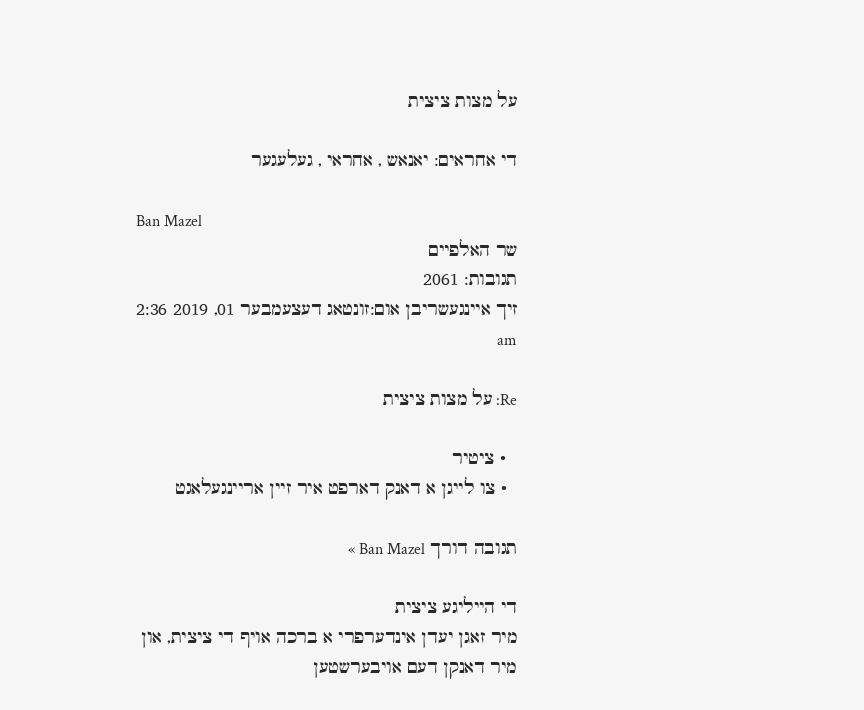על מצות ציצית

די אחראים: יאנאש , אחראי , געלעגער

Ban Mazel
שר האלפיים
תגובות: 2061
זיך איינגעשריבן אום:זונטאג דעצעמבער 01, 2019 2:36 am

Re: על מצות ציצית

  • ציטיר
  • צו לייגן א דאנק דארפט איר זיין אריינגעלאגט

תגובה דורך Ban Mazel »

די הייליגע ציצית
מיר זאגן יעדן אינדערפרי א ברכה אויף די ציצית, און מיר דאנקן דעם אויבערשטען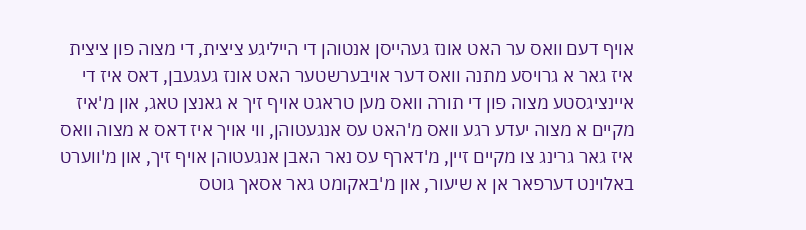אויף דעם וואס ער האט אונז געהייסן אנטוהן די הייליגע ציצית, די מצוה פון ציצית איז גאר א גרויסע מתנה וואס דער אויבערשטער האט אונז געגעבן, דאס איז די איינציגסטע מצוה פון די תורה וואס מען טראגט אויף זיך א גאנצן טאג, און מ'איז מקיים א מצוה יעדע רגע וואס מ'האט עס אנגעטוהן, ווי אויך איז דאס א מצוה וואס איז גאר גרינג צו מקיים זיין, מ'דארף עס נאר האבן אנגעטוהן אויף זיך, און מ'ווערט באלוינט דערפאר אן א שיעור, און מ'באקומט גאר אסאך גוטס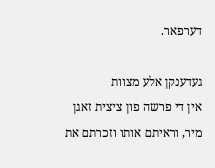דערפאר.

געדענקן אלע מצוות
אין די פרשה פון ציצית זאגן מיר, וראיתם אותו וזכרתם את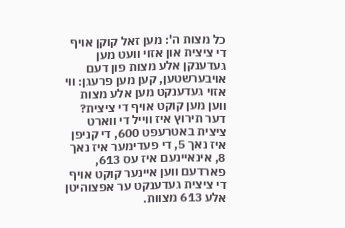כל מצות ה': מען זאל קוקן אויף די ציצית און אזוי וועט מען געדענקן אלע מצות פון דעם אויבערשטען, קען מען פרעגן: ווי אזוי געדענקט מען אלע מצות ווען מען קוקט אויף די ציצית? דער תירוץ איז ווייל די ווארט ציצית באטרעפט 600, די קניפן איז נאך 5, די פעדימער איז נאך 8, אינאיינעם איז עס 613, פארדעם ווען איינער קוקט אויף די ציצית געדענקט ער אפצוהיטן אלע 613 מצוות.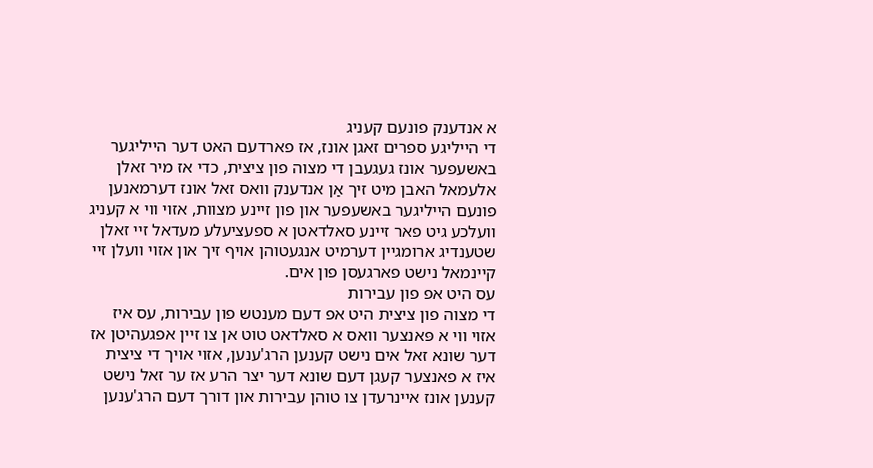א אנדענק פונעם קעניג
די הייליגע ספרים זאגן אונז, אז פארדעם האט דער הייליגער באשעפער אונז געגעבן די מצוה פון ציצית, כדי אז מיר זאלן אלעמאל האבן מיט זיך אַן אנדענק וואס זאל אונז דערמאנען פונעם הייליגער באשעפער און פון זיינע מצוות, אזוי ווי א קעניג וועלכע גיט פאר זיינע סאלדאטן א ספעציעלע מעדאל זיי זאלן שטענדיג ארומגיין דערמיט אנגעטוהן אויף זיך און אזוי וועלן זיי קיינמאל נישט פארגעסן פון אים.
עס היט אפ פון עבירות
די מצוה פון ציצית היט אפ דעם מענטש פון עבירות, עס איז אזוי ווי א פּאנצער וואס א סאלדאט טוט אן צו זיין אפגעהיטן אז דער שונא זאל אים נישט קענען הרג'ענען, אזוי אויך די ציצית איז א פאנצער קעגן דעם שונא דער יצר הרע אז ער זאל נישט קענען אונז איינרעדן צו טוהן עבירות און דורך דעם הרג'ענען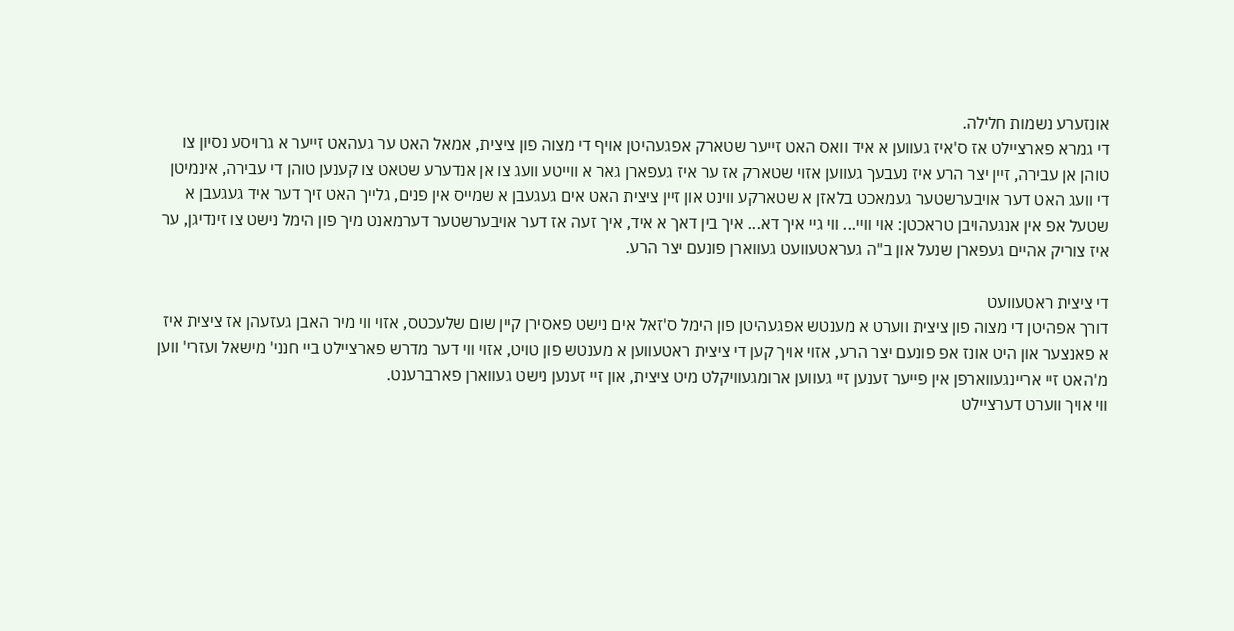אונזערע נשמות חלילה.
די גמרא פארציילט אז ס'איז געווען א איד וואס האט זייער שטארק אפגעהיטן אויף די מצוה פון ציצית, אמאל האט ער געהאט זייער א גרויסע נסיון צו טוהן אן עבירה, זיין יצר הרע איז נעבעך געווען אזוי שטארק אז ער איז געפארן גאר א ווייטע וועג צו אן אנדערע שטאט צו קענען טוהן די עבירה, אינמיטן די וועג האט דער אויבערשטער געמאכט בלאזן א שטארקע ווינט און זיין ציצית האט אים געגעבן א שמייס אין פנים, גלייך האט זיך דער איד געגעבן א שטעל אפ אין אנגעהויבן טראכטן: אוי וויי... ווי גיי איך דא... איך בין דאך א איד, איך זעה אז דער אויבערשטער דערמאנט מיך פון הימל נישט צו זינדיגן, ער איז צוריק אהיים געפארן שנעל און ב"ה געראטעוועט געווארן פונעם יצר הרע.

די ציצית ראטעוועט
דורך אפהיטן די מצוה פון ציצית ווערט א מענטש אפגעהיטן פון הימל ס'זאל אים נישט פאסירן קיין שום שלעכטס, אזוי ווי מיר האבן געזעהן אז ציצית איז א פאנצער און היט אונז אפ פונעם יצר הרע, אזוי אויך קען די ציצית ראטעווען א מענטש פון טויט, אזוי ווי דער מדרש פארציילט ביי חנני' מישאל ועזרי' ווען מ'האט זיי אריינגעווארפן אין פייער זענען זיי געווען ארומגעוויקלט מיט ציצית, און זיי זענען נישט געווארן פארברענט.
ווי אויך ווערט דערציילט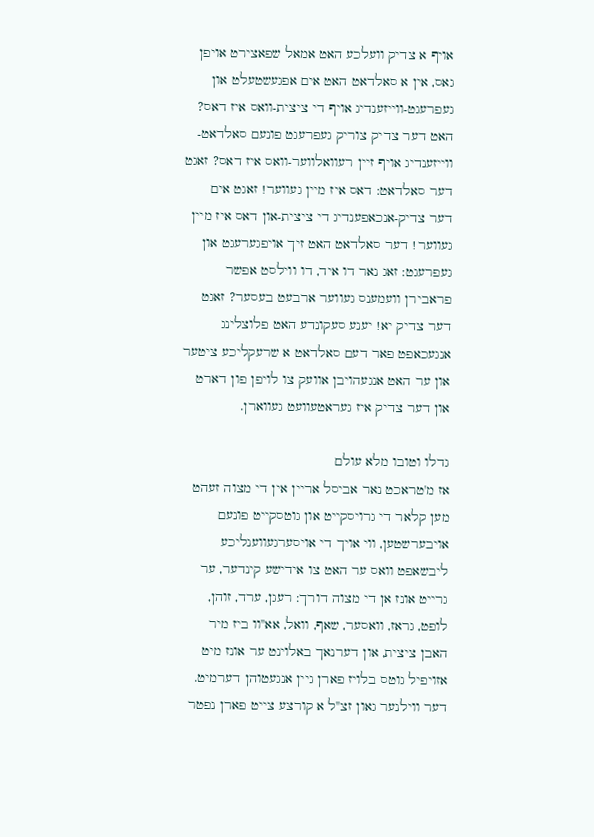אויף א צדיק וועלכע האט אמאל שפאצירט אויפן גאס, אין א סאלדאט האט אים אפגעשטעלט און געפרעגט-ווייזענדיג אויף די ציצית-וואס איז דאס? האט דער צדיק צוריק געפרעגט פונעם סאלדאט-ווייזענדיג אויף זיין רעוואלווער-וואס איז דאס? זאגט דער סאלדאט: דאס איז מיין געווער! זאגט אים דער צדיק-אנכאפענדיג די ציצית-און דאס איז מיין געווער! דער סאלדאט האט זיך אויפגערעגט און געפרעגט: זאג נאר דו איד, דו ווילסט אפשר פראבירן וועמענס געווער ארבעט בעסער? זאגט דער צדיק יא! יענע סעקונדע האט פלוצלינג אנגעכאפט פאר דעם סאלדאט א שרעקליכע ציטער און ער האט אנגעהויבן אוועק צו לויפן פון דארט און דער צדיק איז געראטעוועט געווארן.

גדלו וטובו מלא עולם
אז מ'טראכט נאר אביסל אריין אין די מצוה זעהט מען קלאר די גרויסקייט און גוטסקייט פונעם אויבערשטען, ווי אויך די אויסערגעווענליכע ליבשאפט וואס ער האט צו אידישע קינדער, ער גרייט אונז אן די מצוה דורך: רעגן, ערד, זוהן, לופט, גראז, וואסער, שאף, וואל, אא"וו ביז מיר האבן ציצית, און דערנאך באלוינט ער אונז מיט אזויפיל גוטס בלויז פארן גיין אנגעטוהן דערמיט.
דער ווילנער גאון זצ"ל א קורצע צייט פארן נפטר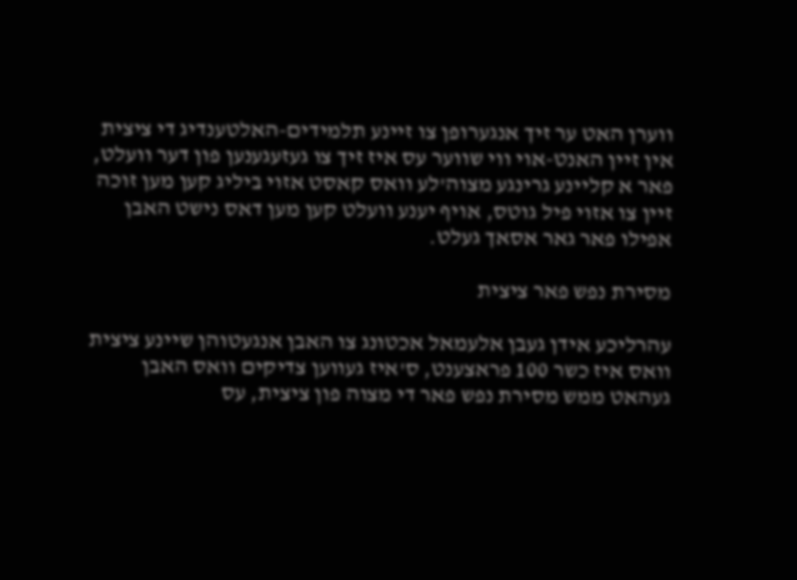ווערן האט ער זיך אנגערופן צו זיינע תלמידים-האלטענדיג די ציצית אין זיין האנט-אוי ווי שווער עס איז זיך צו געזעגענען פון דער וועלט, פאר א קליינע גרינגע מצוה'לע וואס קאסט אזוי ביליג קען מען זוכה זיין צו אזוי פיל גוטס, אויף יענע וועלט קען מען דאס נישט האבן אפילו פאר גאר אסאך געלט.

מסירת נפש פאר ציצית

עהרליכע אידן געבן אלעמאל אכטונג צו האבן אנגעטוהן שיינע ציצית וואס איז כשר 100 פראצענט, ס'איז געווען צדיקים וואס האבן געהאט ממש מסירת נפש פאר די מצוה פון ציצית, עס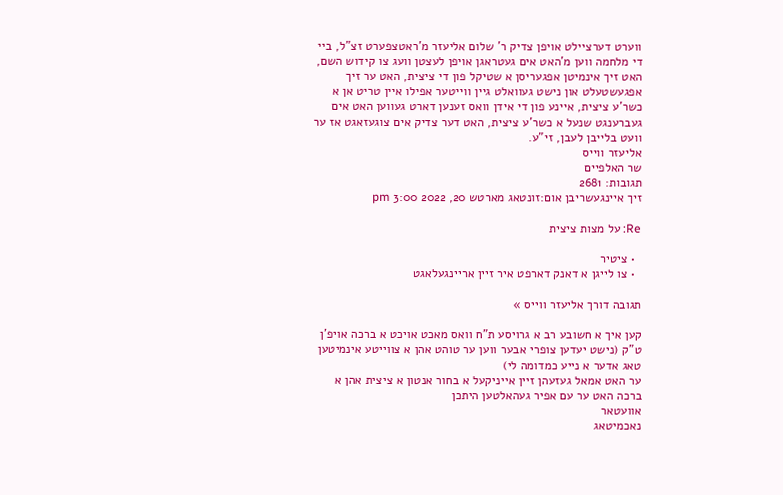ווערט דערציילט אויפן צדיק ר' שלום אליעזר מ'ראטצפערט זצ"ל, ביי די מלחמה ווען מ'האט אים געטראגן אויפן לעצטן וועג צו קידוש השם, האט זיך אינמיטן אפגעריסן א שטיקל פון די ציצית, האט ער זיך אפגעשטעלט און נישט געוואלט גיין ווייטער אפילו איין טריט אן א כשר'ע ציצית, איינע פון די אידן וואס זענען דארט געווען האט אים געברענגט שנעל א כשר'ע ציצית, האט דער צדיק אים צוגעזאגט אז ער וועט בלייבן לעבן, זי"ע.
אליעזר ווייס
שר האלפיים
תגובות: 2681
זיך איינגעשריבן אום:זונטאג מארטש 20, 2022 3:00 pm

Re: על מצות ציצית

  • ציטיר
  • צו לייגן א דאנק דארפט איר זיין אריינגעלאגט

תגובה דורך אליעזר ווייס »

קען איך א חשובע רב א גרויסע ת"ח וואס מאכט אויכט א ברכה אויפ'ן ט"ק (נישט יעדען צופרי אבער ווען ער טוהט אהן א צווייטע אינמיטען טאג אדער א נייע כמדומה לי)
ער האט אמאל געזעהן זיין אייניקעל א בחור אנטון א ציצית אהן א ברכה האט ער עם אפיר געהאלטען היתכן
אוועטאר
נאכמיטאג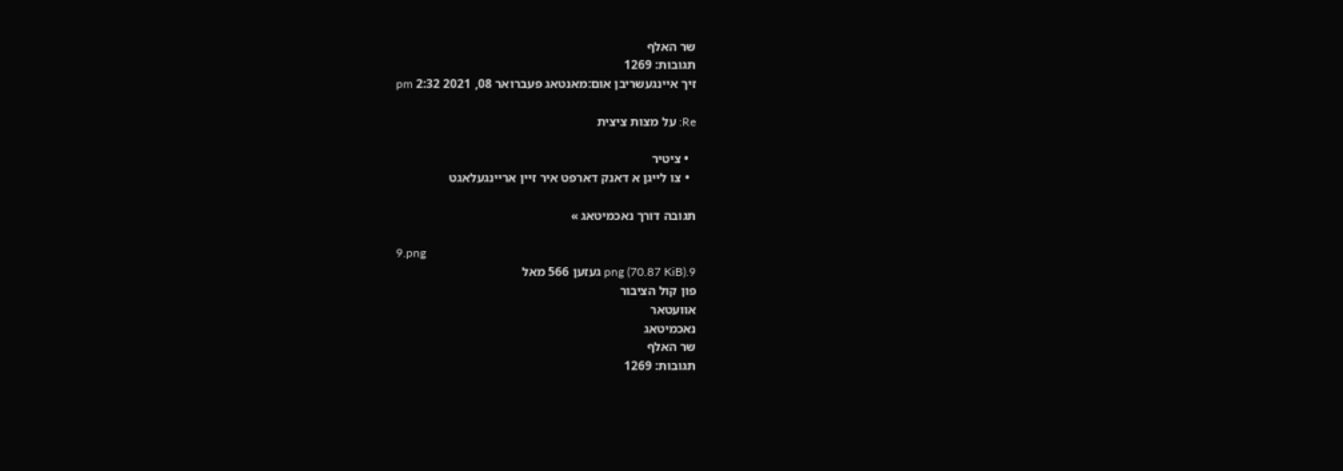שר האלף
תגובות: 1269
זיך איינגעשריבן אום:מאנטאג פעברואר 08, 2021 2:32 pm

Re: על מצות ציצית

  • ציטיר
  • צו לייגן א דאנק דארפט איר זיין אריינגעלאגט

תגובה דורך נאכמיטאג »

9.png
9.png (70.87 KiB) געזען 566 מאל
פון קול הציבור
אוועטאר
נאכמיטאג
שר האלף
תגובות: 1269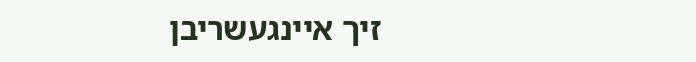זיך איינגעשריבן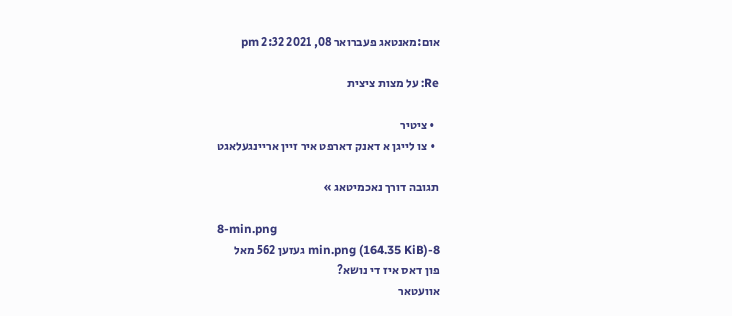אום:מאנטאג פעברואר 08, 2021 2:32 pm

Re: על מצות ציצית

  • ציטיר
  • צו לייגן א דאנק דארפט איר זיין אריינגעלאגט

תגובה דורך נאכמיטאג »

8-min.png
8-min.png (164.35 KiB) געזען 562 מאל
פון דאס איז די נושא?
אוועטאר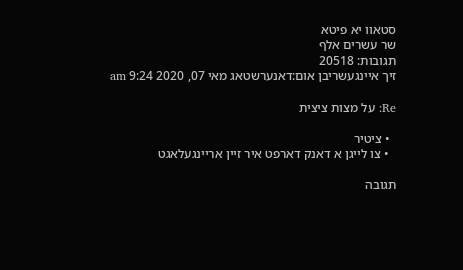סטאוו יא פיטא
שר עשרים אלף
תגובות: 20518
זיך איינגעשריבן אום:דאנערשטאג מאי 07, 2020 9:24 am

Re: על מצות ציצית

  • ציטיר
  • צו לייגן א דאנק דארפט איר זיין אריינגעלאגט

תגובה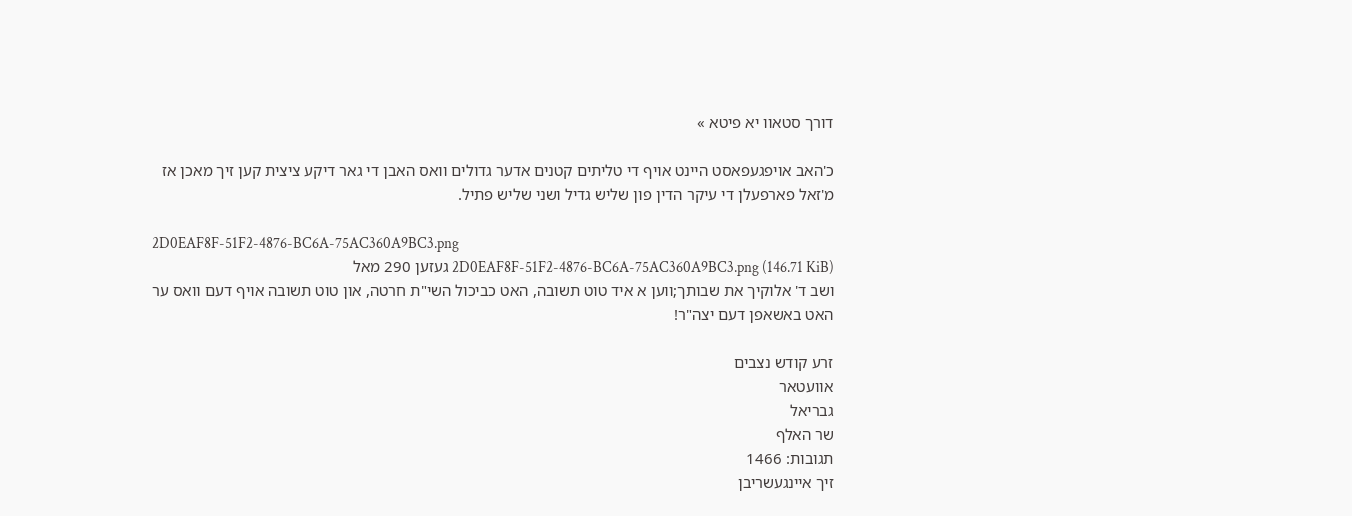דורך סטאוו יא פיטא »

כ'האב אויפגעפאסט היינט אויף די טליתים קטנים אדער גדולים וואס האבן די גאר דיקע ציצית קען זיך מאכן אז מ'זאל פארפעלן די עיקר הדין פון שליש גדיל ושני שליש פתיל.

2D0EAF8F-51F2-4876-BC6A-75AC360A9BC3.png
2D0EAF8F-51F2-4876-BC6A-75AC360A9BC3.png (146.71 KiB) געזען 290 מאל
ושב ד' אלוקיך את שבותך;ווען א איד טוט תשובה, האט כביכול השי"ת חרטה, און טוט תשובה אויף דעם וואס ער האט באשאפן דעם יצה"ר!

זרע קודש נצבים
אוועטאר
גבריאל
שר האלף
תגובות: 1466
זיך איינגעשריבן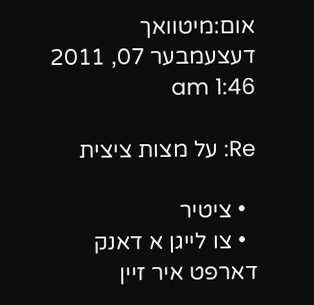אום:מיטוואך דעצעמבער 07, 2011 1:46 am

Re: על מצות ציצית

  • ציטיר
  • צו לייגן א דאנק דארפט איר זיין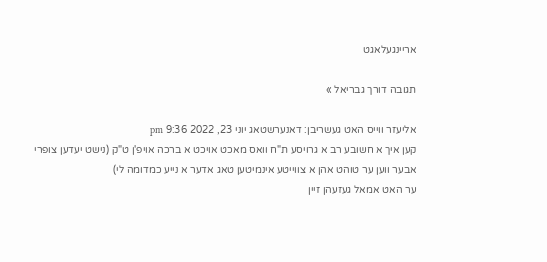אריינגעלאגט

תגובה דורך גבריאל »

אליעזר ווייס האט געשריבן: דאנערשטאג יוני 23, 2022 9:36 pm
קען איך א חשובע רב א גרויסע ת"ח וואס מאכט אויכט א ברכה אויפ'ן ט"ק (נישט יעדען צופרי אבער ווען ער טוהט אהן א צווייטע אינמיטען טאג אדער א נייע כמדומה לי)
ער האט אמאל געזעהן זיין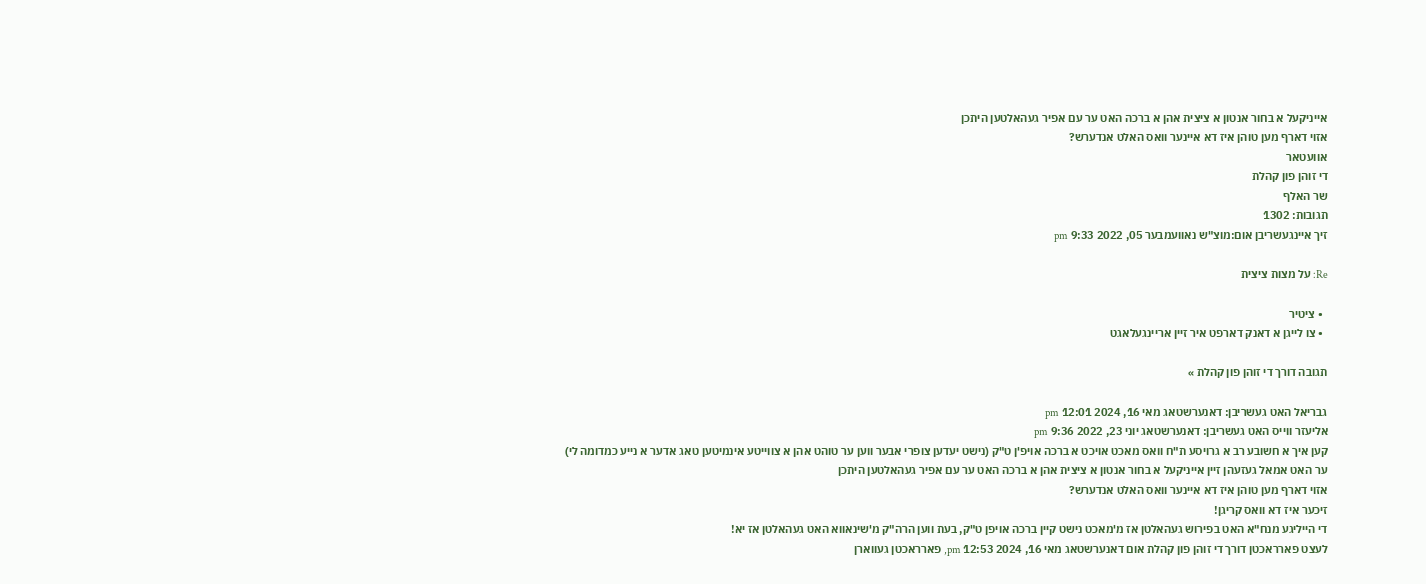אייניקעל א בחור אנטון א ציצית אהן א ברכה האט ער עם אפיר געהאלטען היתכן
אזוי דארף מען טוהן איז דא איינער וואס האלט אנדערש?
אוועטאר
די זוהן פון קהלת
שר האלף
תגובות: 1302
זיך איינגעשריבן אום:מוצ"ש נאוועמבער 05, 2022 9:33 pm

Re: על מצות ציצית

  • ציטיר
  • צו לייגן א דאנק דארפט איר זיין אריינגעלאגט

תגובה דורך די זוהן פון קהלת »

גבריאל האט געשריבן: דאנערשטאג מאי 16, 2024 12:01 pm
אליעזר ווייס האט געשריבן: דאנערשטאג יוני 23, 2022 9:36 pm
קען איך א חשובע רב א גרויסע ת"ח וואס מאכט אויכט א ברכה אויפ'ן ט"ק (נישט יעדען צופרי אבער ווען ער טוהט אהן א צווייטע אינמיטען טאג אדער א נייע כמדומה לי)
ער האט אמאל געזעהן זיין אייניקעל א בחור אנטון א ציצית אהן א ברכה האט ער עם אפיר געהאלטען היתכן
אזוי דארף מען טוהן איז דא איינער וואס האלט אנדערש?
זיכער איז דא וואס קריגן!
די הייליגע מנח"א האט בפירוש געהאלטן אז מ'מאכט נישט קיין ברכה אויפן ט"ק, בעת ווען הרה"ק מ'שינאווא האט געהאלטן אז יא!
לעצט פארראכטן דורך די זוהן פון קהלת אום דאנערשטאג מאי 16, 2024 12:53 pm, פארראכטן געווארן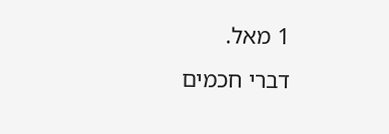1 מאל.
דברי חכמים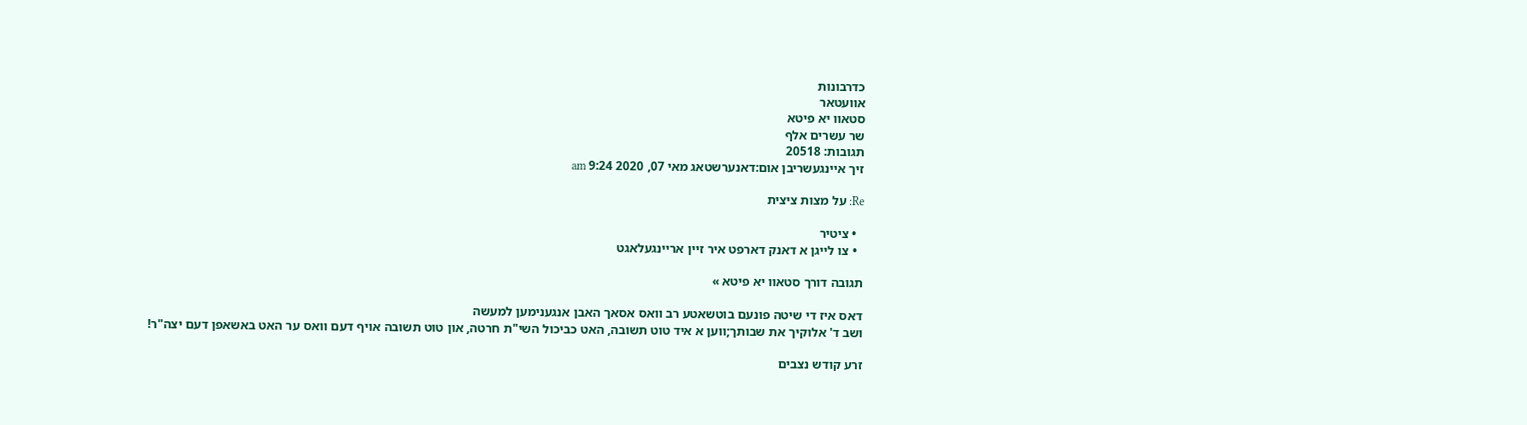כדרבונות
אוועטאר
סטאוו יא פיטא
שר עשרים אלף
תגובות: 20518
זיך איינגעשריבן אום:דאנערשטאג מאי 07, 2020 9:24 am

Re: על מצות ציצית

  • ציטיר
  • צו לייגן א דאנק דארפט איר זיין אריינגעלאגט

תגובה דורך סטאוו יא פיטא »

דאס איז די שיטה פונעם בוטשאטע רב וואס אסאך האבן אנגענימען למעשה
ושב ד' אלוקיך את שבותך;ווען א איד טוט תשובה, האט כביכול השי"ת חרטה, און טוט תשובה אויף דעם וואס ער האט באשאפן דעם יצה"ר!

זרע קודש נצבים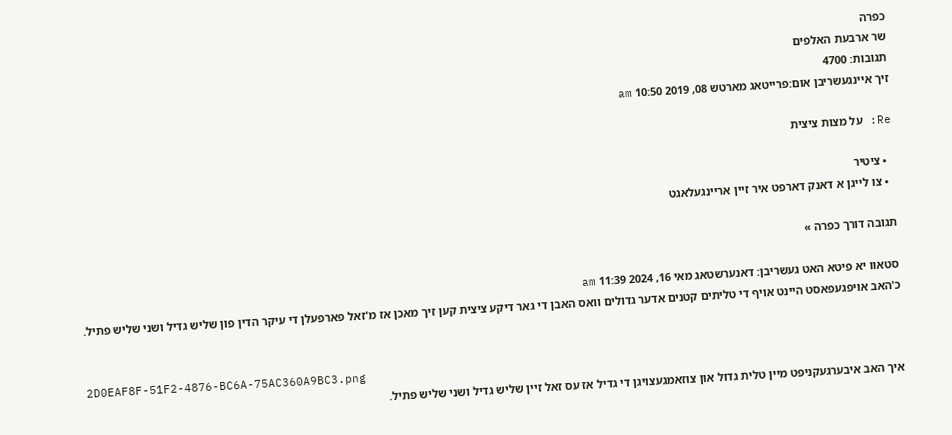כפרה
שר ארבעת האלפים
תגובות: 4700
זיך איינגעשריבן אום:פרייטאג מארטש 08, 2019 10:50 am

Re: על מצות ציצית

  • ציטיר
  • צו לייגן א דאנק דארפט איר זיין אריינגעלאגט

תגובה דורך כפרה »

סטאוו יא פיטא האט געשריבן: דאנערשטאג מאי 16, 2024 11:39 am
כ'האב אויפגעפאסט היינט אויף די טליתים קטנים אדער גדולים וואס האבן די גאר דיקע ציצית קען זיך מאכן אז מ'זאל פארפעלן די עיקר הדין פון שליש גדיל ושני שליש פתיל.


2D0EAF8F-51F2-4876-BC6A-75AC360A9BC3.png
איך האב איבערגעקניפט מיין טלית גדול און צוזאמגעצויגן די גדיל אז עס זאל זיין שליש גדיל ושני שליש פתיל.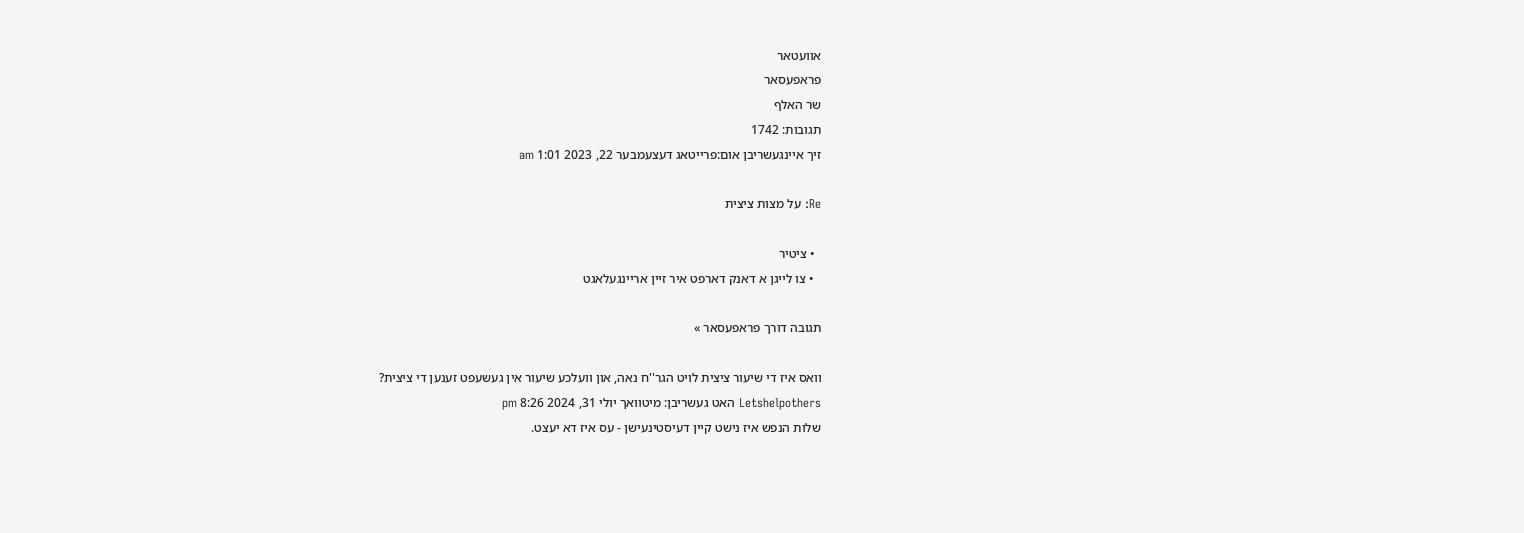אוועטאר
פראפעסאר
שר האלף
תגובות: 1742
זיך איינגעשריבן אום:פרייטאג דעצעמבער 22, 2023 1:01 am

Re: על מצות ציצית

  • ציטיר
  • צו לייגן א דאנק דארפט איר זיין אריינגעלאגט

תגובה דורך פראפעסאר »

וואס איז די שיעור ציצית לויט הגר''ח נאה, און וועלכע שיעור אין געשעפט זענען די ציצית?
Letshelpothers האט געשריבן: מיטוואך יולי 31, 2024 8:26 pm
שלות הנפש איז נישט קיין דעיסטינעישן - עס איז דא יעצט.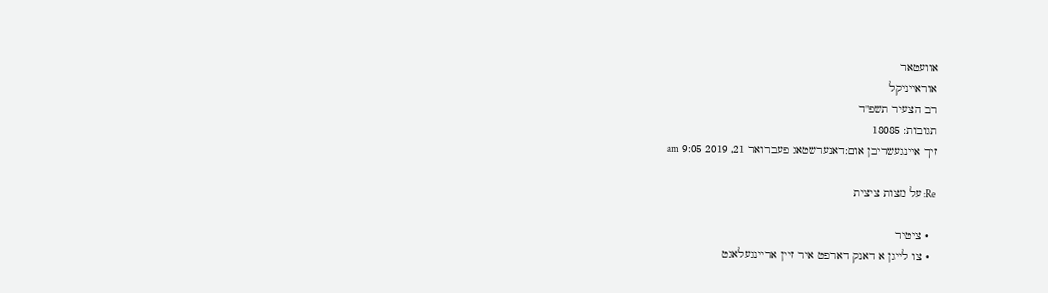אוועטאר
אוראייניקל
רב הצעיר תשפ"ד
תגובות: 18085
זיך איינגעשריבן אום:דאנערשטאג פעברואר 21, 2019 9:05 am

Re: על מצות ציצית

  • ציטיר
  • צו לייגן א דאנק דארפט איר זיין אריינגעלאגט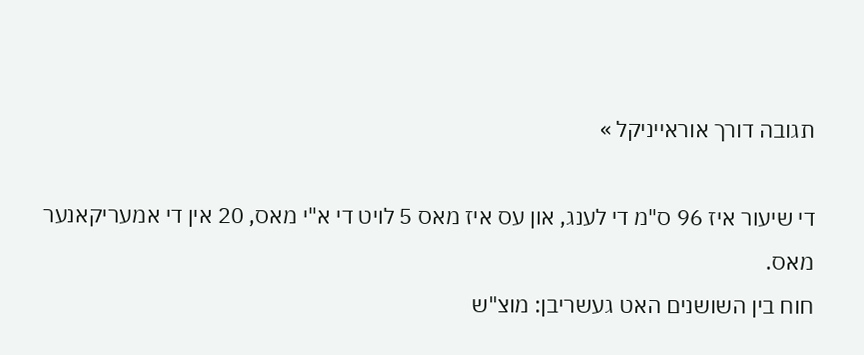תגובה דורך אוראייניקל »

די שיעור איז 96 ס"מ די לענג, און עס איז מאס 5 לויט די א"י מאס, 20 אין די אמעריקאנער מאס.
חוח בין השושנים האט געשריבן: מוצ"ש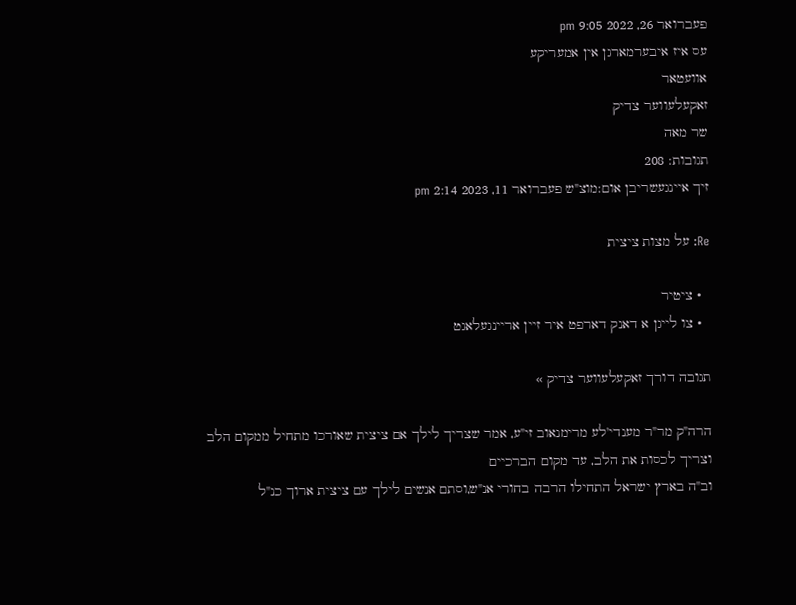פעברואר 26, 2022 9:05 pm
עס איז איבערמארגן אין אמעריקע
אוועטאר
זאקעלעווער צדיק
שר מאה
תגובות: 208
זיך איינגעשריבן אום:מוצ"ש פעברואר 11, 2023 2:14 pm

Re: על מצות ציצית

  • ציטיר
  • צו לייגן א דאנק דארפט איר זיין אריינגעלאגט

תגובה דורך זאקעלעווער צדיק »

הרה"ק מר"ר מענדי'לע מרימנאוב זי"ע, אמר שצריך לילך אם ציצית שאורכו מתחיל ממקום הלב וצריך לכסות את הלב, עד מקום הברכיים
וב"ה בארץ ישראל התחילו הרבה בחורי אנ"ש,וסתם אנשים לילך עם ציצית ארוך כנ"ל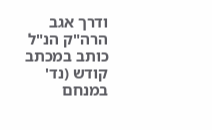ודרך אגב הרה"ק הנ"ל כותב במכתב קודש (נד' במנחם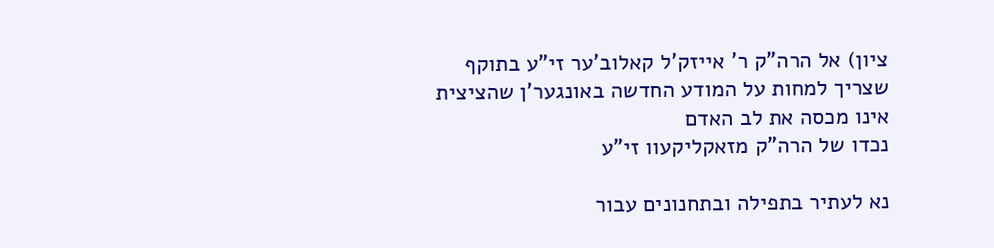ציון) אל הרה"ק ר' אייזק'ל קאלוב'ער זי"ע בתוקף שצריך למחות על המודע החדשה באונגער'ן שהציצית אינו מכסה את לב האדם
נכדו של הרה"ק מזאקליקעוו זי"ע

נא לעתיר בתפילה ובתחנונים עבור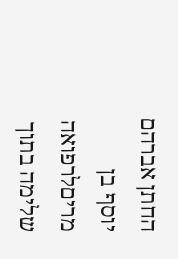החתן אברהם יוסף בן מריםלרפואה שלימה בתוך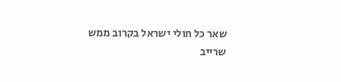שאר כל חולי ישראל בקרוב ממש
שרייב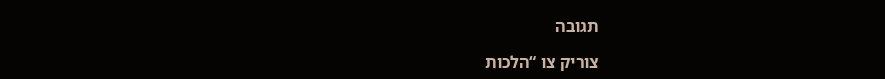תגובה

צוריק צו “הלכות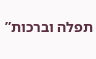תפלה וברכות”